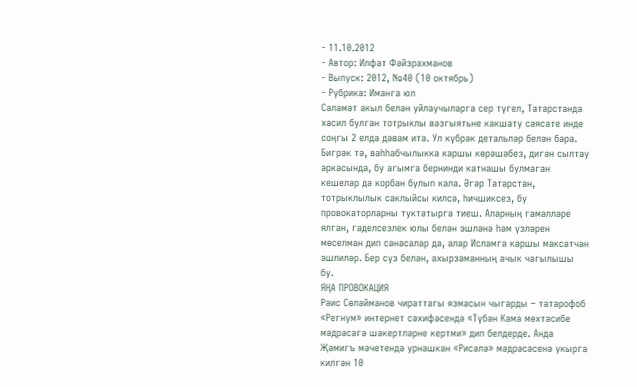- 11.10.2012
- Автор: Илфат Фәйзрахманов
- Выпуск: 2012, №40 (10 октябрь)
- Рубрика: Иманга юл
Сәламәт акыл белән уйлаучыларга сер түгел, Татарстанда хасил булган тотрыклы вәзгыятьне какшату сәясәте инде соңгы 2 елда дәвам итә. Ул күбрәк детальләр белән бара. Бигрәк тә, ваһһабчылыкка каршы көрәшәбез, дигән сылтау аркасында, бу агымга бернинди катнашы булмаган кешеләр дә корбан булып кала. Әгәр Татарстан, тотрыклылык саклыйсы килсә, һичшиксез, бу провокаторларны туктатырга тиеш. Аларның гамәлләре ялган, гаделсезлек юлы белән эшләнә һәм үзләрен мөселман дип санасалар да, алар Исламга каршы максатчан эшлиләр. Бер сүз белән, ахырзаманның ачык чагылышы бу.
ЯҢА ПРОВОКАЦИЯ
Рәис Сөләйманов чираттагы язмасын чыгарды – татарофоб «Регнум» интернет сәхифәсендә «Түбән Кама мөхтәсибе мәдрәсәгә шәкертләрне кертми» дип белдерде. Анда Җәмигъ мәчетендә урнашкан «Рисәлә» мәдрәсәсенә укырга килгән 10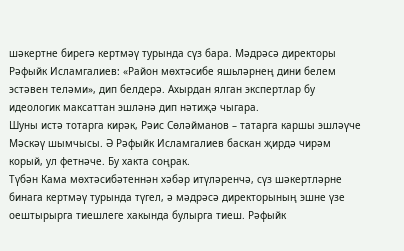шәкертне бирегә кертмәү турында сүз бара. Мәдрәсә директоры Рәфыйк Исламгалиев: «Район мөхтәсибе яшьләрнең дини белем эстәвен теләми», дип белдерә. Ахырдан ялган экспертлар бу идеологик максаттан эшләнә дип нәтиҗә чыгара.
Шуны истә тотарга кирәк, Рәис Сөләйманов – татарга каршы эшләүче Мәскәү шымчысы. Ә Рәфыйк Исламгалиев баскан җирдә чирәм корый, ул фетнәче. Бу хакта соңрак.
Түбән Кама мөхтәсибәтеннән хәбәр итүләренчә, сүз шәкертләрне бинага кертмәү турында түгел, ә мәдрәсә директорының эшне үзе оештырырга тиешлеге хакында булырга тиеш. Рәфыйк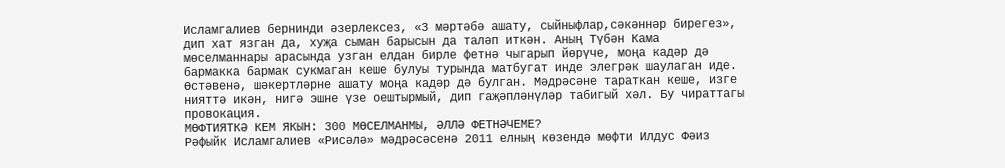Исламгалиев бернинди әзерлексез, «3 мәртәбә ашату, сыйныфлар,сәкәннәр бирегез», дип хат язган да, хуҗа сыман барысын да таләп иткән. Аның Түбән Кама мөселманнары арасында узган елдан бирле фетнә чыгарып йөрүче, моңа кадәр дә бармакка бармак сукмаган кеше булуы турында матбугат инде элегрәк шаулаган иде. Өстәвенә, шәкертләрне ашату моңа кадәр дә булган. Мәдрәсәне тараткан кеше, изге нияттә икән, нигә эшне үзе оештырмый, дип гаҗәпләнүләр табигый хәл. Бу чираттагы провокация.
МӨФТИЯТКӘ КЕМ ЯКЫН: 300 МӨСЕЛМАНМЫ, ӘЛЛӘ ФЕТНӘЧЕМЕ?
Рәфыйк Исламгалиев «Рисәлә» мәдрәсәсенә 2011 елның көзендә мөфти Илдус Фәиз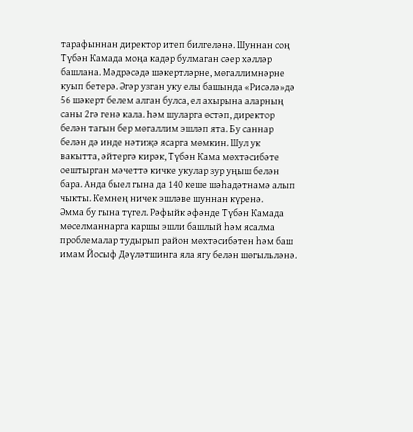тарафыннан директор итеп билгеләнә. Шуннан соң Түбән Камада моңа кадәр булмаган сәер хәлләр башлана. Мәдрәсәдә шәкертләрне, мөгаллимнәрне куып бетерә. Әгәр узган уку елы башында «Рисәлә»дә 56 шәкерт белем алган булса, ел ахырына аларның саны 2гә генә кала. Һәм шуларга өстәп, директор белән тагын бер мөгаллим эшләп ята. Бу саннар белән дә инде нәтиҗә ясарга мөмкин. Шул ук вакытта, әйтергә кирәк, Түбән Кама мөхтәсибәте оештырган мәчеттә кичке укулар зур уңыш белән бара. Анда быел гына да 140 кеше шәһадәтнамә алып чыкты. Кемнең ничек эшләве шуннан күренә.
Әмма бу гына түгел. Рәфыйк әфәнде Түбән Камада мөселманнарга каршы эшли башлый һәм ясалма проблемалар тудырып район мөхтәсибәтен һәм баш имам Йосыф Дәүләтшинга яла ягу белән шөгыльләнә.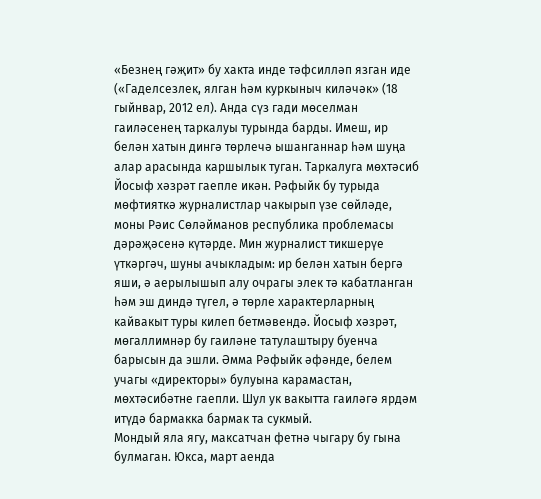«Безнең гәҗит» бу хакта инде тәфсилләп язган иде («Гаделсезлек, ялган һәм куркыныч киләчәк» (18 гыйнвар, 2012 ел). Анда сүз гади мөселман гаиләсенең таркалуы турында барды. Имеш, ир белән хатын дингә төрлечә ышанганнар һәм шуңа алар арасында каршылык туган. Таркалуга мөхтәсиб Йосыф хәзрәт гаепле икән. Рәфыйк бу турыда мөфтияткә журналистлар чакырып үзе сөйләде, моны Рәис Сөләйманов республика проблемасы дәрәҗәсенә күтәрде. Мин журналист тикшерүе үткәргәч, шуны ачыкладым: ир белән хатын бергә яши, ә аерылышып алу очрагы элек тә кабатланган һәм эш диндә түгел, ә төрле характерларның кайвакыт туры килеп бетмәвендә. Йосыф хәзрәт, мөгаллимнәр бу гаиләне татулаштыру буенча барысын да эшли. Әмма Рәфыйк әфәнде, белем учагы «директоры» булуына карамастан, мөхтәсибәтне гаепли. Шул ук вакытта гаиләгә ярдәм итүдә бармакка бармак та сукмый.
Мондый яла ягу, максатчан фетнә чыгару бу гына булмаган. Юкса, март аенда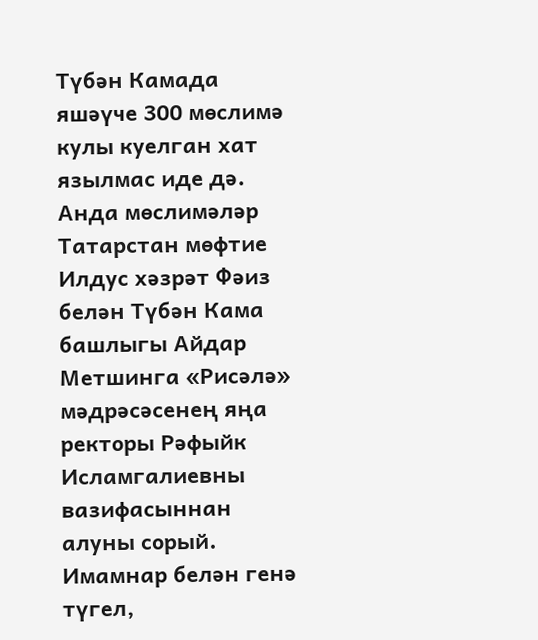Түбән Камада яшәүче 300 мөслимә кулы куелган хат язылмас иде дә. Анда мөслимәләр Татарстан мөфтие Илдус хәзрәт Фәиз белән Түбән Кама башлыгы Айдар Метшинга «Рисәлә» мәдрәсәсенең яңа ректоры Рәфыйк Исламгалиевны вазифасыннан алуны сорый. Имамнар белән генә түгел,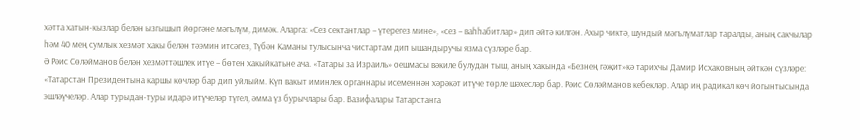хәтта хатын-кызлар белән ызгышып йөргәне мәгълүм, димәк. Аларга: «Сез сектантлар – үтерегез мине», «сез – ваһһабитлар» дип әйтә килгән. Ахыр чиктә, шундый мәгълүматлар таралды, аның сакчылар һәм 40 мең сумлык хезмәт хакы белән тәэмин итсәгез, Түбән Каманы тулысынча чистартам дип ышандыручы язма сүзләре бар.
Ә Рәис Сөләйманов белән хезмәттәшлек итүе – бөтен хакыйкатьне ача. «Татары за Израиль» оешмасы вәкиле булудан тыш, аның хакында «Безнең гәҗит»кә тарихчы Дамир Исхаковның әйткән сүзләре: «Татарстан Президентына каршы көчләр бар дип уйлыйм. Күп вакыт иминлек органнары исеменнән хәрәкәт итүче төрле шәхесләр бар. Рәис Сөләйманов кебекләр. Алар иң радикал көч йогынтысында эшләүчеләр. Алар турыдан-туры идарә итүчеләр түгел, әмма үз бурычлары бар. Вазифалары Татарстанга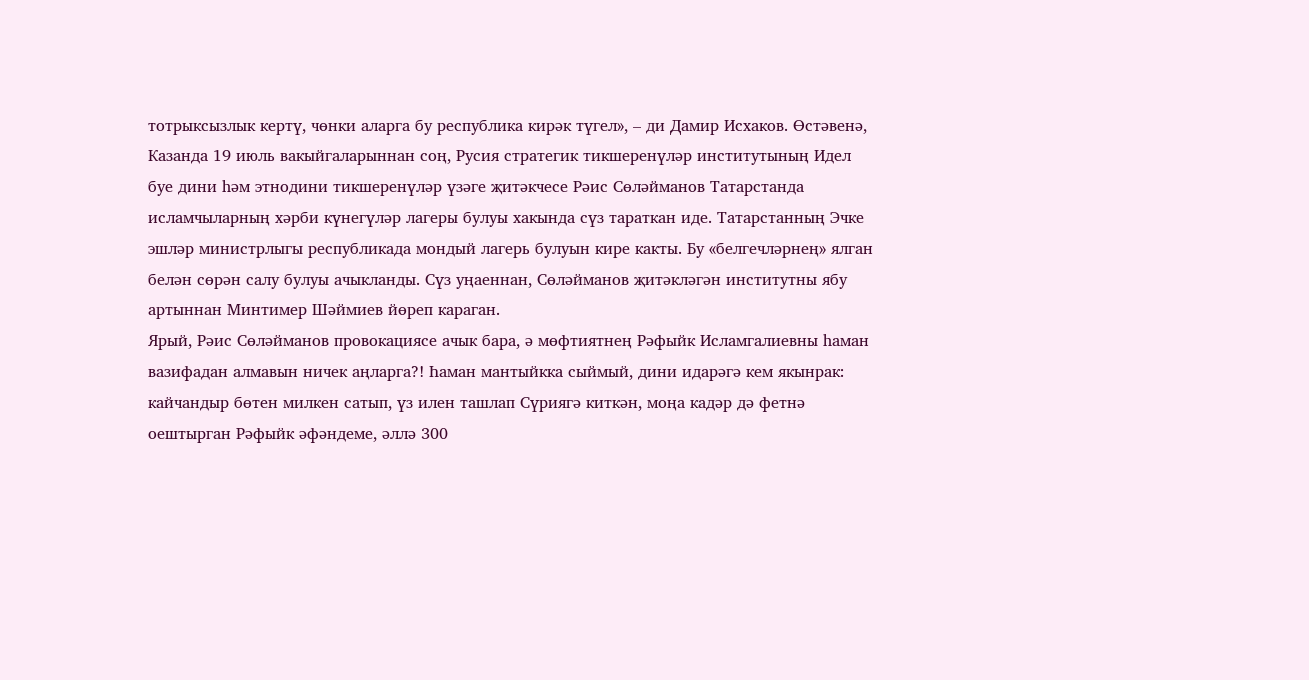тотрыксызлык кертү, чөнки аларга бу республика кирәк түгел», – ди Дамир Исхаков. Өстәвенә, Казанда 19 июль вакыйгаларыннан соң, Русия стратегик тикшеренүләр институтының Идел буе дини һәм этнодини тикшеренүләр үзәге җитәкчесе Рәис Сөләйманов Татарстанда исламчыларның хәрби күнегүләр лагеры булуы хакында сүз тараткан иде. Татарстанның Эчке эшләр министрлыгы республикада мондый лагерь булуын кире какты. Бу «белгечләрнең» ялган белән сөрән салу булуы ачыкланды. Сүз уңаеннан, Сөләйманов җитәкләгән институтны ябу артыннан Минтимер Шәймиев йөреп караган.
Ярый, Рәис Сөләйманов провокациясе ачык бара, ә мөфтиятнең Рәфыйк Исламгалиевны һаман вазифадан алмавын ничек аңларга?! Һаман мантыйкка сыймый, дини идарәгә кем якынрак: кайчандыр бөтен милкен сатып, үз илен ташлап Сүриягә киткән, моңа кадәр дә фетнә оештырган Рәфыйк әфәндеме, әллә 300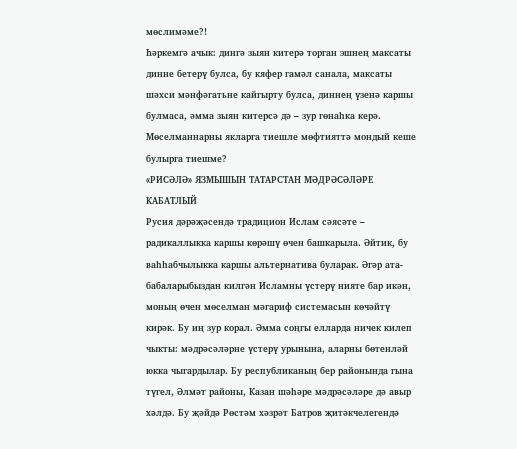мөслимәме?!
Һәркемгә ачык: дингә зыян китерә торган эшнең максаты динне бетерү булса, бу кяфер гамәл санала, максаты шәхси мәнфәгатьне кайгырту булса, диннең үзенә каршы булмаса, әмма зыян китерсә дә – зур гөнаһка керә. Мөселманнарны якларга тиешле мөфтияттә мондый кеше булырга тиешме?
«РИСӘЛӘ» ЯЗМЫШЫН ТАТАРСТАН МӘДРӘСӘЛӘРЕ КАБАТЛЫЙ
Русия дәрәҗәсендә традицион Ислам сәясәте – радикаллыкка каршы көрәшү өчен башкарыла. Әйтик, бу ваһһабчылыкка каршы альтернатива буларак. Әгәр ата-бабаларыбыздан килгән Исламны үстерү нияте бар икән, моның өчен мөселман мәгариф системасын көчәйтү кирәк. Бу иң зур корал. Әмма соңгы елларда ничек килеп чыкты: мәдрәсәләрне үстерү урынына, аларны бөтенләй юкка чыгардылар. Бу республиканың бер районында гына түгел, Әлмәт районы, Казан шәһәре мәдрәсәләре дә авыр хәлдә. Бу җәйдә Рөстәм хәзрәт Батров җитәкчелегендә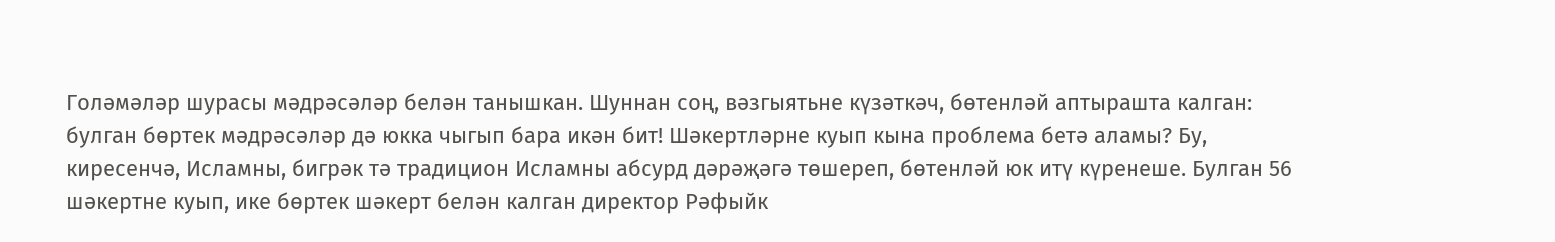Голәмәләр шурасы мәдрәсәләр белән танышкан. Шуннан соң, вәзгыятьне күзәткәч, бөтенләй аптырашта калган: булган бөртек мәдрәсәләр дә юкка чыгып бара икән бит! Шәкертләрне куып кына проблема бетә аламы? Бу, киресенчә, Исламны, бигрәк тә традицион Исламны абсурд дәрәҗәгә төшереп, бөтенләй юк итү күренеше. Булган 56 шәкертне куып, ике бөртек шәкерт белән калган директор Рәфыйк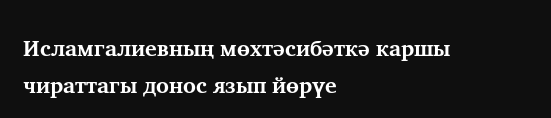Исламгалиевның мөхтәсибәткә каршы чираттагы донос язып йөрүе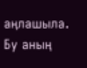аңлашыла. Бу аның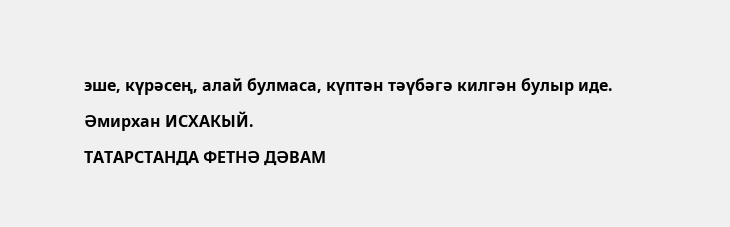эше, күрәсең, алай булмаса, күптән тәүбәгә килгән булыр иде.
Әмирхан ИСХАКЫЙ.
ТАТАРСТАНДА ФЕТНӘ ДӘВАМ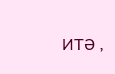ИТӘ ,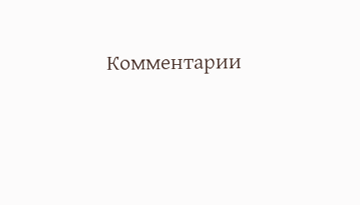Комментарии